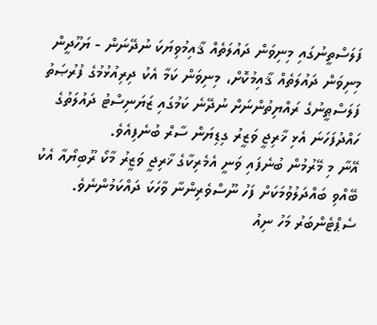ފަލަސްތީނުގައި މިނިވަން ދައުލަތެއް ޤާއިމުވިޔަކަ ނުދޭނަން - ޔަހޫދީން
މިނިވަން ދައުލަތެއް ޤާއިމުކޮށް، މިނިވަން ކަމާ އެކު ދިރިއުޅުމުގެ ފުރުޞަތު ފަލަސްޠީނުގެ ރައްޔިތުންނަށް ނުދޭނެ ކަމުގައި ޒަޔަނިސްޓު ދައުލަތުގެ ހައްދުފަހަނަ އެޅި ޚާރިޖީ ވަޒީރު ގިޑިޔަން ސާރް ބުނެފިއެވެ.
އޭނާ މި މޭރުމުން ބުނެފައި ވަނީ އެމެރިކާގެ ޚާރިޖީ ވަޒީރު މާކޯ ރޫބިޔޯއާ އެކު ބޭއްވި ބައްދަލުވުމަކަށް ފަހު ނޫސްވެރިންނާ ވާހަކަ ދައްކަމުންނެވެ.
ސެޕްޓެންބަރު މަހު ނިއު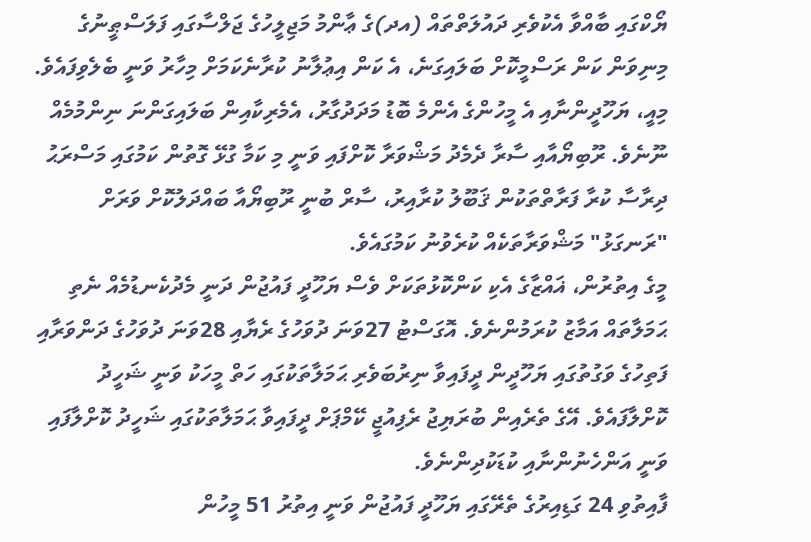ޔޯކްގައި ބާއްވާ އެކުވެރި ދައުލަތްތައް (އދ)ގެ ޢާންމު މަޖިލީހުގެ ޖަލްސާގައި ފަލަސްޠީނުގެ މިނިވަން ކަން ރަސްމީކޮށް ބަލައިގަނެ، އެ ކަން އިޢުލާނު ކުރާނެކަމަށް މިހާރު ވަނީ ބެލެވިފައެވެ. މިއީ، ޔަހޫދީންނާއި އެ މީހުންގެ އެންމެ ބޮޑު މަދަދުގާރު، އެމެރިކާއިން ބަލައިގަންނަ ނިންމުމެއް ނޫނެވެ. ރޫބިޔޯއާއި ސާރާ ދެމެދު މަޝްވަރާ ކޮށްފައި ވަނީ މި ކަމާ ގުޅޭ ގޮތުން ކަމުގައި މަސްރަޙު ދިރާސާ ކުރާ ފަރާތްތަކުން ޤަބޫލު ކުރާއިރު، ސާރް ބުނީ ރޫބިޔޯއާ ބައްދަލުކޮށް ވަރަށް "ރަނގަޅު" މަޝްވަރާތަކެއް ކުރެވުނު ކަމުގައެވެ.
މީގެ އިތުރުން، ޣައްޒާގެ އެކި ކަންކޮޅުތަކަށް ވެސް ޔަހޫދީ ފައުޖުން ދަނީ މެދުކެނޑުމެއް ނެތި ޙަމަލާތައް އަމާޒު ކުރަމުންނެވެ. އޮގަސްޓު 27ވަނަ ދުވަހުގެ ރެޔާއި 28ވަނަ ދުވަހުގެ ދަންވަރާއި ފަތިހުގެ ވަގުތުގައި ޔަހޫދީން ދީފައިވާ ނިރުބަވެރި ޙަމަލާތަކުގައި ހަތް މީހަކު ވަނީ ޝަހީދު ކޮށްލާފައެވެ. އޭގެ ތެރެއިން ބުރަޔިޖު ރެފިއުޖީ ކޭމްޕަށް ދީފައިވާ ޙަމަލާތަކުގައި ޝަހީދު ކޮށްލާފައި ވަނީ އަންހެނުންނާއި ކުޑަކުދިންނެވެ.
ފާއިތުވި 24 ގަޑިއިރުގެ ތެރޭގައި ޔަހޫދީ ފައުޖުން ވަނީ އިތުރު 51 މީހުން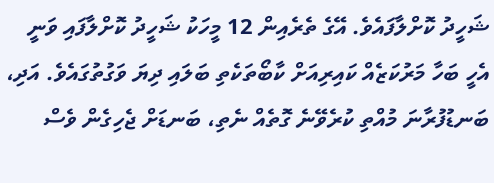ޝަހީދު ކޮށްލާފައެވެ. އޭގެ ތެރެއިން 12 މީހަކު ޝަހީދު ކޮށްލާފައި ވަނީ އެހީ ބަހާ މަރުކަޒެއް ކައިރިއަށް ކާބޯތަކެތި ބަލައި ދިޔަ ވަގުތުގައެވެ. އަދި، ބަނޑުފުރާނަ މުއްތި ކުރެވޭނެ ގޮތެއް ނެތި، ބަނޑަށް ޖެހިގެން ވެސް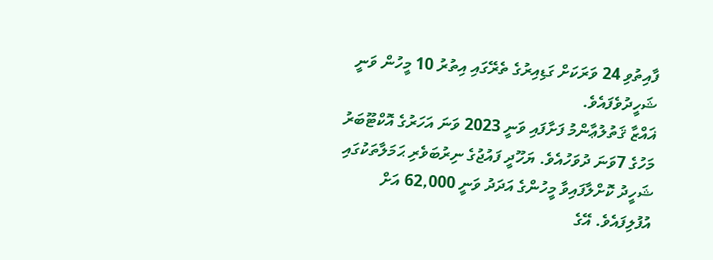ފާއިތުވި 24 ވަރަކަށް ގަޑިއިރުގެ ތެރޭގައި އިތުރު 10 މީހުން ވަނީ ޝަހީދުވެފައެވެ.
ޣައްޒާ ޤަތުލުޢާންމު ފަށާފައި ވަނީ 2023 ވަނަ އަހަރުގެ އޮކްޓޫބަރު މަހުގެ 7ވަނަ ދުވަހުއެވެ. ޔަހޫދީ ފައުޖުގެ ނިރުބަވެރި ޙަމަލާތަކުގައި ޝަހީދު ކޮށްލާފައިވާ މީހުންގެ އަދަދު ވަނީ 62,000 އަށް އުފުލިފައެވެ. އޭގެ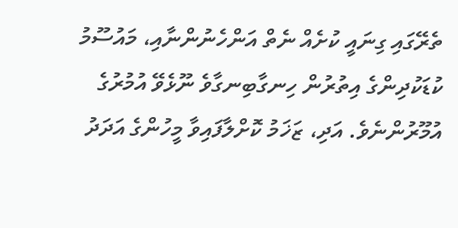ތެރޭގައި ގިނައީ ކުށެއް ނެތް އަންހެނުންނާއި، މައުސޫމު ކުޑަކުދިންގެ އިތުރުން ހިނގާބިނގާވެ ނޫޅެވޭ އުމުރުގެ އުމޫރުންނެވެ. އަދި، ޒަޚަމު ކޮށްލާފައިވާ މީހުންގެ އަދަދު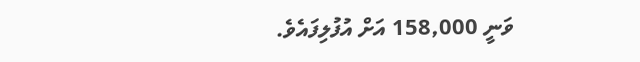ވަނީ 158,000 އަށް އުފުލިފައެވެ.